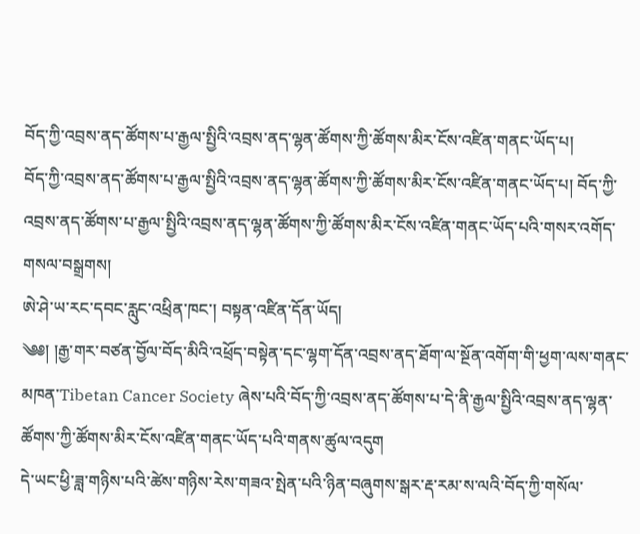བོད་ཀྱི་འབྲས་ནད་ཚོགས་པ་རྒྱལ་སྤྱིའི་འབྲས་ནད་ལྷན་ཚོགས་ཀྱི་ཚོགས་མིར་ངོས་འཛིན་གནང་ཡོད་པ།
བོད་ཀྱི་འབྲས་ནད་ཚོགས་པ་རྒྱལ་སྤྱིའི་འབྲས་ནད་ལྷན་ཚོགས་ཀྱི་ཚོགས་མིར་ངོས་འཛིན་གནང་ཡོད་པ། བོད་ཀྱི་འབྲས་ནད་ཚོགས་པ་རྒྱལ་སྤྱིའི་འབྲས་ནད་ལྷན་ཚོགས་ཀྱི་ཚོགས་མིར་ངོས་འཛིན་གནང་ཡོད་པའི་གསར་འགོད་གསལ་བསྒྲགས།
ཨེ་ཤེ་ཡ་རང་དབང་རླུང་འཕྲིན་ཁང་། བསྟན་འཛིན་དོན་ཡོད།
༄༅། །རྒྱ་གར་བཙན་བྱོལ་བོད་མིའི་འཕྲོད་བསྟེན་དང་ལྷག་དོན་འབྲས་ནད་ཐོག་ལ་སྔོན་འགོག་གི་ཕྱག་ལས་གནང་མཁན་Tibetan Cancer Society ཞེས་པའི་བོད་ཀྱི་འབྲས་ནད་ཚོགས་པ་དེ་ནི་རྒྱལ་སྤྱིའི་འབྲས་ནད་ལྷན་ཚོགས་ཀྱི་ཚོགས་མིར་ངོས་འཛིན་གནང་ཡོད་པའི་གནས་ཚུལ་འདུག
དེ་ཡང་ཕྱི་ཟླ་གཉིས་པའི་ཚེས་གཉིས་རེས་གཟའ་སྤེན་པའི་ཉིན་བཞུགས་སྒར་རྡ་རམ་ས་ལའི་བོད་ཀྱི་གསོལ་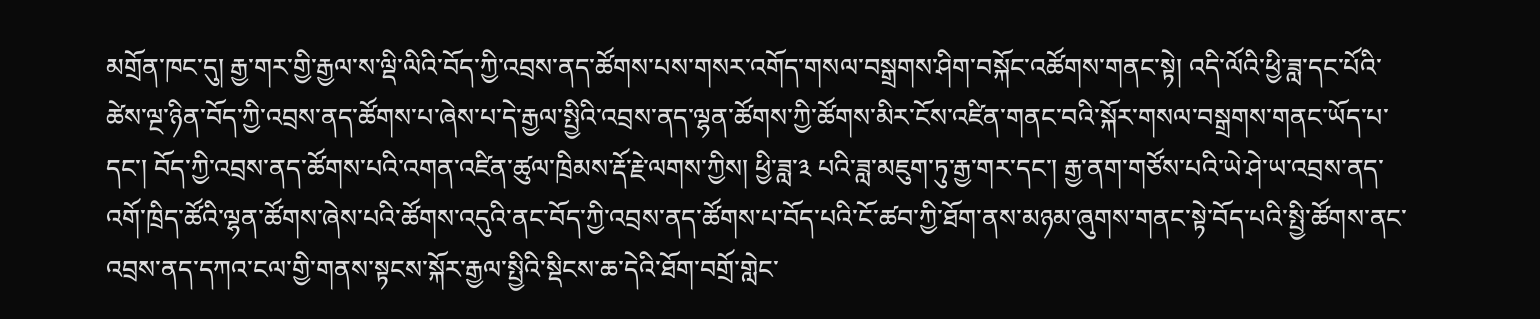མགྲོན་ཁང་དུ། རྒྱ་གར་གྱི་རྒྱལ་ས་ལྡི་ལིའི་བོད་ཀྱི་འབྲས་ནད་ཚོགས་པས་གསར་འགོད་གསལ་བསྒྲགས་ཤིག་བསྐོང་འཚོགས་གནང་སྟེ། འདི་ལོའི་ཕྱི་ཟླ་དང་པོའི་ཚེས་ལྔ་ཉིན་བོད་ཀྱི་འབྲས་ནད་ཚོགས་པ་ཞེས་པ་དེ་རྒྱལ་སྤྱིའི་འབྲས་ནད་ལྷན་ཚོགས་ཀྱི་ཚོགས་མིར་ངོས་འཛིན་གནང་བའི་སྐོར་གསལ་བསྒྲགས་གནང་ཡོད་པ་དང་། བོད་ཀྱི་འབྲས་ནད་ཚོགས་པའི་འགན་འཛིན་ཚུལ་ཁྲིམས་རྡོ་རྗེ་ལགས་ཀྱིས། ཕྱི་ཟླ་༣ པའི་ཟླ་མཇུག་ཏུ་རྒྱ་གར་དང་། རྒྱ་ནག་གཙོས་པའི་ཡེ་ཤེ་ཡ་འབྲས་ནད་འགོ་ཁྲིད་ཚོའི་ལྷན་ཚོགས་ཞེས་པའི་ཚོགས་འདུའི་ནང་བོད་ཀྱི་འབྲས་ནད་ཚོགས་པ་བོད་པའི་ངོ་ཚབ་ཀྱི་ཐོག་ནས་མཉམ་ཞུགས་གནང་སྟེ་བོད་པའི་སྤྱི་ཚོགས་ནང་འབྲས་ནད་དཀའ་ངལ་གྱི་གནས་སྟངས་སྐོར་རྒྱལ་སྤྱིའི་སྡིངས་ཆ་དེའི་ཐོག་བགྲོ་གླེང་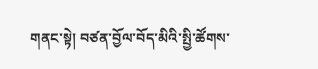གནང་སྟེ། བཙན་བྱོལ་བོད་མིའི་སྤྱི་ཚོགས་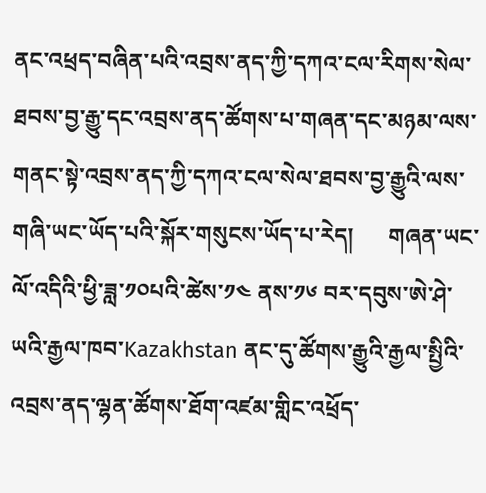ནང་འཕྲད་བཞིན་པའི་འབྲས་ནད་ཀྱི་དཀའ་ངལ་རིགས་སེལ་ཐབས་བྱ་རྒྱུ་དང་འབྲས་ནད་ཚོགས་པ་གཞན་དང་མཉམ་ལས་གནང་སྟེ་འབྲས་ནད་ཀྱི་དཀའ་ངལ་སེལ་ཐབས་བྱ་རྒྱུའི་ལས་གཞི་ཡང་ཡོད་པའི་སྐོར་གསུངས་ཡོད་པ་རེད།      གཞན་ཡང་ལོ་འདིའི་ཕྱི་ཟླ་༡༠པའི་ཚེས་༡༤ ནས་༡༦ བར་དབུས་ཨེ་ཤེ་ཡའི་རྒྱལ་ཁབ་Kazakhstan ནང་དུ་ཚོགས་རྒྱུའི་རྒྱལ་སྤྱིའི་འབྲས་ནད་ལྷན་ཚོགས་ཐོག་འཛམ་གླིང་འཕྲོད་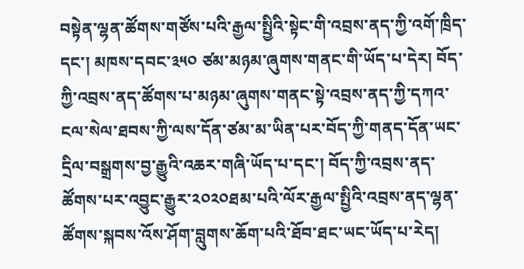བསྟེན་ལྷན་ཚོགས་གཙོས་པའི་རྒྱལ་སྤྱིའི་སྟེང་གི་འབྲས་ནད་ཀྱི་འགོ་ཁྲིད་དང་། མཁས་དབང་༣༥༠ ཙམ་མཉམ་ཞུགས་གནང་གི་ཡོད་པ་དེར། བོད་ཀྱི་འབྲས་ནད་ཚོགས་པ་མཉམ་ཞུགས་གནང་སྟེ་འབྲས་ནད་ཀྱི་དཀའ་ངལ་སེལ་ཐབས་ཀྱི་ལས་དོན་ཙམ་མ་ཡིན་པར་བོད་ཀྱི་གནད་དོན་ཡང་དྲིལ་བསྒྲགས་བྱ་རྒྱུའི་འཆར་གཞི་ཡོད་པ་དང་། བོད་ཀྱི་འབྲས་ནད་ཚོགས་པར་འབྱུང་རྒྱུར་༢༠༢༠ཐམ་པའི་ལོར་རྒྱལ་སྤྱིའི་འབྲས་ནད་ལྷན་ཚོགས་སྐབས་འོས་ཤོག་བླུགས་ཆོག་པའི་ཐོབ་ཐང་ཡང་ཡོད་པ་རེད།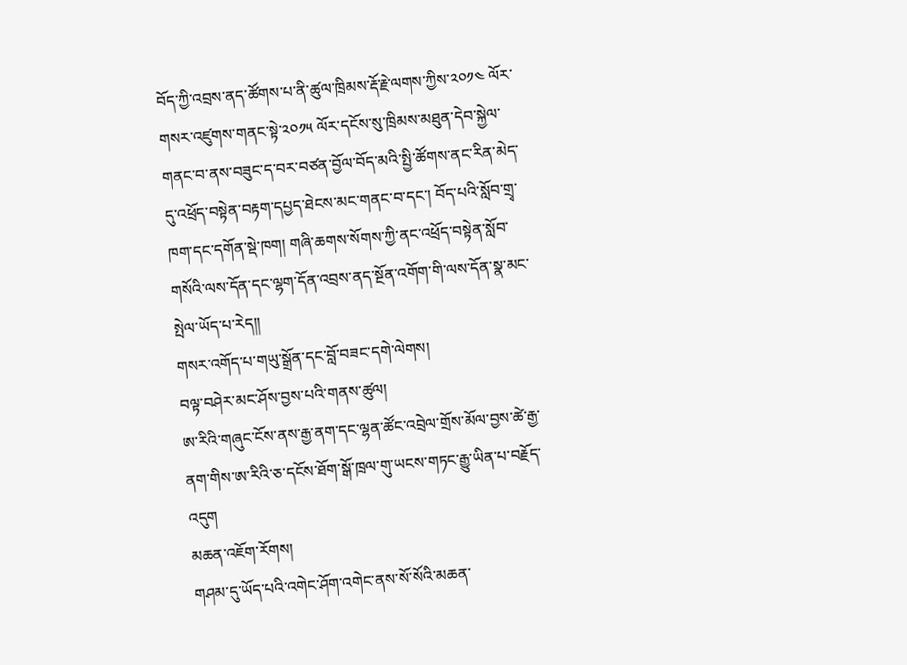བོད་ཀྱི་འབྲས་ནད་ཚོགས་པ་ནི་ཚུལ་ཁྲིམས་རྡོ་རྗེ་ལགས་ཀྱིས་༢༠༡༤ ལོར་གསར་འཛུགས་གནང་སྟེ་༢༠༡༥ ལོར་དངོས་སུ་ཁྲིམས་མཐུན་དེབ་སྐྱེལ་གནང་བ་ནས་བཟུང་ད་བར་བཙན་བྱོལ་བོད་མའི་སྤྱི་ཚོགས་ནང་རིན་མེད་དུ་འཕྲོད་བསྟེན་བརྟག་དཔྱད་ཐེངས་མང་གནང་བ་དང་། བོད་པའི་སློབ་གྲྭ་ཁག་དང་དགོན་སྡེ་ཁག། གཞི་ཆགས་སོགས་ཀྱི་ནང་འཕྲོད་བསྟེན་སློབ་གསོའི་ལས་དོན་དང་ལྷག་དོན་འབྲས་ནད་སྔོན་འགོག་གི་ལས་དོན་སྣ་མང་སྤེལ་ཡོད་པ་རེད།།
གསར་འགོད་པ་གཡུ་སྒྲོན་དང་བློ་བཟང་དགེ་ལེགས།
བལྟ་བཤེར་མང་ཤོས་བྱས་པའི་གནས་ཚུལ།
ཨ་རིའི་གཞུང་ངོས་ནས་རྒྱ་ནག་དང་ལྷན་ཚོང་འབྲེལ་གྲོས་མོལ་བྱས་ཚེ་རྒྱ་ནག་གིས་ཨ་རིའི་ཅ་དངོས་ཐོག་སྒོ་ཁྲལ་གུ་ཡངས་གཏང་རྒྱུ་ཡིན་པ་བརྗོད་འདུག
མཆན་འཇོག་རོགས།
གཤམ་དུ་ཡོད་པའི་འགེང་ཤོག་འགེང་ནས་སོ་སོའི་མཆན་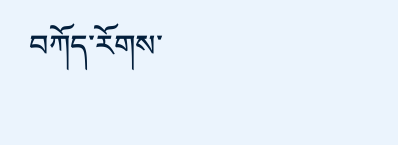བཀོད་རོགས་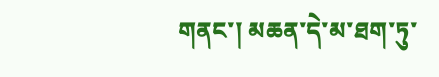གནང་། མཆན་དེ་མ་ཐག་ཏུ་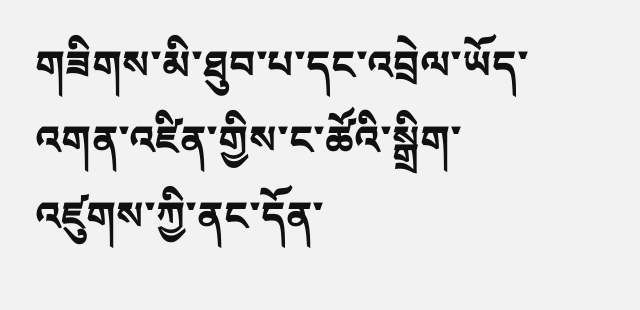གཟིགས་མི་ཐུབ་པ་དང་འབྲེལ་ཡོད་འགན་འཛིན་གྱིས་ང་ཚོའི་སྒྲིག་འཛུགས་ཀྱི་ནང་དོན་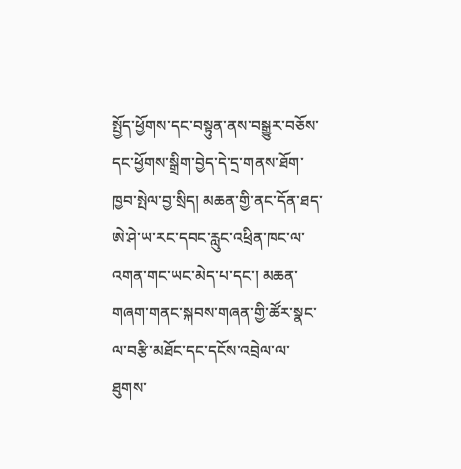སྤྱོད་ཕྱོགས་དང་བསྟུན་ནས་བསྒྱུར་བཅོས་དང་ཕྱོགས་སྒྲིག་བྱེད་དེ་དྲ་གནས་ཐོག་ཁྱབ་སྤེལ་བྱ་སྲིད། མཆན་གྱི་ནང་དོན་ཐད་ཨེ་ཤེ་ཡ་རང་དབང་རླུང་འཕྲིན་ཁང་ལ་འགན་གང་ཡང་མེད་པ་དང་། མཆན་གཞག་གནང་སྐབས་གཞན་གྱི་ཚོར་སྣང་ལ་བརྩི་མཐོང་དང་དངོས་འབྲེལ་ལ་ཐུགས་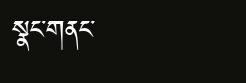སྣང་གནང་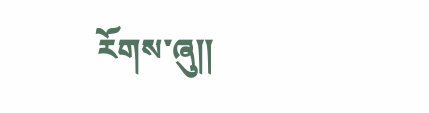རོགས་ཞུ༎